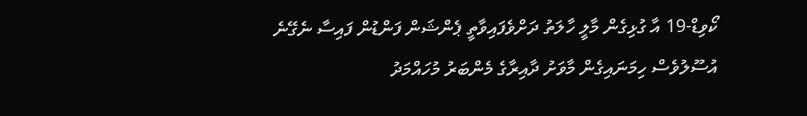ކޯވިޑް-19 އާ ގުޅިގެން މާލީ ހާލަތު ދަށްވެފައިވާތީ ޕެންޝަން ފަންޑުން ފައިސާ ނެގޭނެ އުސޫލުވެސް ހިމަނައިގެން މާވަށު ދާއިރާގެ މެންބަރު މުހައްމަދު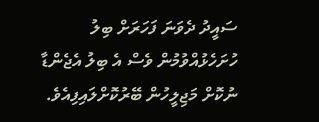ސައީދު ދެވަނަ ފަހަރަށް ބިލު ހުށަހެޅުއްވުމުން ވެސް އެ ބިލު އެޖެންޑާ ނުކޮށް މަޖިލީހުން ބޭރުކޮށްލައިފިއެވެ.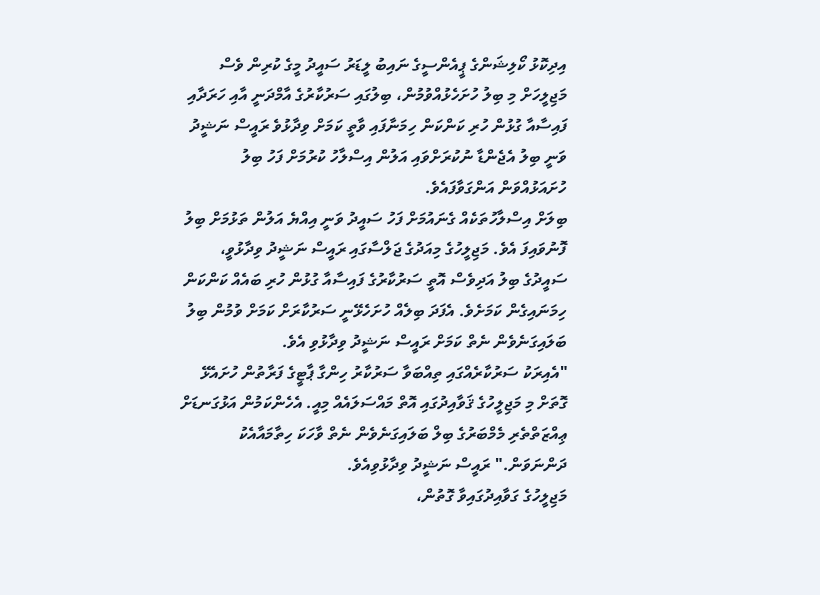އިދިކޮޅު ކޯލިޝަންގެ ޕީއެންސީގެ ނައިބު ލީޑަރު ސައީދު މީގެ ކުރިން ވެސް މަޖިލީހަށް މި ބިލު ހުށަހެޅުއްވުމުން، ބިލުގައި ސަރުކާރުގެ އާމްދަނީ އާއި ހަރަދާއި ފައިސާއާ ގުޅުން ހުރި ކަންކަން ހިމަނާފައި ވާތީ ކަމަށް ވިދާޅުވެ ރައީސް ނަޝީދު ވަނީ ބިލު އެޖެންޑާ ނުކުރަށްވައި އަލުން އިސްލާހު ކުރުމަށް ފަހު ބިލު ހުށައަޅުއްވަން އަންގަވާފައެވެ.
ބިލަށް އިސްލާހުތަކެއް ގެނައުމަށް ފަހު ސައީދު ވަނީ އިއްޔެ އަލުން ތަޅުމަށް ބިލު ފޮނުވައިފަ އެވެ. މަޖިލީހުގެ މިއަދުގެ ޖަލްސާގައި ރައީސް ނަޝީދު ވިދާޅުވީ، ސައީދުގެ ބިލު އަދިވެސް އޮތީ ސަރުކާރުގެ ފައިސާއާ ގުޅުން ހުރި ބައެއް ކަންކަން ހިމަނައިގެން ކަމަށެވެ. އެފަދަ ބިލެއް ހުށަހެޅޭނީ ސަރުކާރަށް ކަމަށް ވުމުން ބިލު ބަލައިގަނެވެން ނެތް ކަމަށް ރައީސް ނަޝީދު ވިދާޅުވި އެވެ.
"އެއިރަކު ސަރުކާރެއްގައި ތިއްބަވާ ސަރުކާރު ހިންގާ ޕާޓީގެ ފަރާތުން ހުށައެޅޭ ގޮތަށް މި މަޖިލީހުގެ ޤަވާއިދުގައި އޮތް މައްސަލައެއް މިއީ. އެހެންކަމުން އަޅުގަނޑަށް ޢިއްޒަތްތެރި މެމްބަރުގެ ބިލް ބަލައިގަނެވެން ނެތް ވާހަކަ ހިތާމައާއެކު ދަންނަވަން." ރައީސް ނަޝީދު ވިދާޅުވިއެވެ.
މަޖިލީހުގެ ގަވާއިދުގައިވާ ގޮތުން،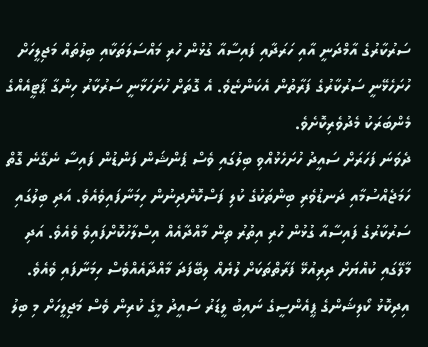ސަރުކާރުގެ އާމްދަނީ އާއި ހަރަދާއި ފައިސާއާ ގުޅުން ހުރި މައްސަލަތަކާއި ބިލުތައް މަޖިލީހަށް ހުށަހެޅޭނީ ސަރުކާރުގެ ފަރާތުން އެކަންޏެވެ. އެ ގޮތަށް ހުށަހަޅާނީ ސަރުކާރު ހިންގާ ޕާޓީއެއްގެ މެންބަރަކު މެދުވެރިކޮށެވެ.
ދެވަނަ ފަހަރަށް ސައީދު ހުށަހެޅުއްވި ބިލުގައި ވެސް ޕެންޝަން ފަންޑުން ފައިސާ ނެގޭނެ ގޮތް ހަމަޖެއްސުމާއި ދަނޑުވެރި ބިންތަކުގެ ކުލި ފަސްކޮށްދިނުން ހިމަނާފައިވެއެވެ. އަދި ބިލުގައި ސަރުކާރުގެ ފައިސާއާ ގުޅުން ހުރި އިތުރު ތިން މާއްދާއެއް އިސްލާހުކޮށްފައިވެ ވެއެވެ. އަދި މާލޭގައި ކުއްޔަށް ދިރިއުޅޭ ފަރާތްތަކަށް ލުޔެއް ލިބޭފަދަ މާއްދާއެއްވެސް ހިމަނާފައި ވެއެވެ.
އިދިކޮޅު ކޯލިޝަންގެ ޕީއެންސީގެ ނައިބު ލީޑަރު ސައީދު މީގެ ކުރިން ވެސް މަޖިލީހަށް މި ބިލު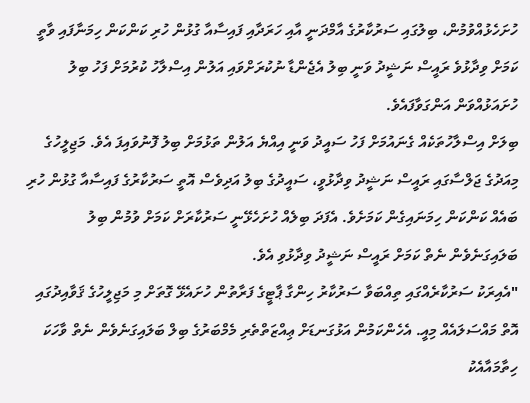ހުށަހެޅުއްވުމުން، ބިލުގައި ސަރުކާރުގެ އާމްދަނީ އާއި ހަރަދާއި ފައިސާއާ ގުޅުން ހުރި ކަންކަން ހިމަނާފައި ވާތީ ކަމަށް ވިދާޅުވެ ރައީސް ނަޝީދު ވަނީ ބިލު އެޖެންޑާ ނުކުރަށްވައި އަލުން އިސްލާހު ކުރުމަށް ފަހު ބިލު ހުށައަޅުއްވަން އަންގަވާފައެވެ.
ބިލަށް އިސްލާހުތަކެއް ގެނައުމަށް ފަހު ސައީދު ވަނީ އިއްޔެ އަލުން ތަޅުމަށް ބިލު ފޮނުވައިފަ އެވެ. މަޖިލީހުގެ މިއަދުގެ ޖަލްސާގައި ރައީސް ނަޝީދު ވިދާޅުވީ، ސައީދުގެ ބިލު އަދިވެސް އޮތީ ސަރުކާރުގެ ފައިސާއާ ގުޅުން ހުރި ބައެއް ކަންކަން ހިމަނައިގެން ކަމަށެވެ. އެފަދަ ބިލެއް ހުށަހެޅޭނީ ސަރުކާރަށް ކަމަށް ވުމުން ބިލު ބަލައިގަނެވެން ނެތް ކަމަށް ރައީސް ނަޝީދު ވިދާޅުވި އެވެ.
"އެއިރަކު ސަރުކާރެއްގައި ތިއްބަވާ ސަރުކާރު ހިންގާ ޕާޓީގެ ފަރާތުން ހުށައެޅޭ ގޮތަށް މި މަޖިލީހުގެ ޤަވާއިދުގައި އޮތް މައްސަލައެއް މިއީ. އެހެންކަމުން އަޅުގަނޑަށް ޢިއްޒަތްތެރި މެމްބަރުގެ ބިލް ބަލައިގަނެވެން ނެތް ވާހަކަ ހިތާމައާއެކު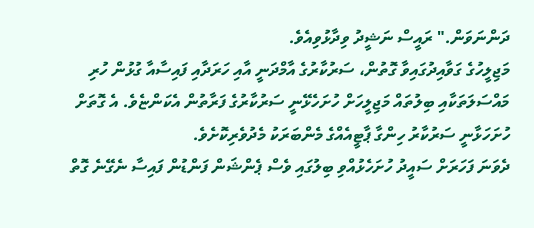ދަންނަވަން." ރައީސް ނަޝީދު ވިދާޅުވިއެވެ.
މަޖިލީހުގެ ގަވާއިދުގައިވާ ގޮތުން، ސަރުކާރުގެ އާމްދަނީ އާއި ހަރަދާއި ފައިސާއާ ގުޅުން ހުރި މައްސަލަތަކާއި ބިލުތައް މަޖިލީހަށް ހުށަހެޅޭނީ ސަރުކާރުގެ ފަރާތުން އެކަންޏެވެ. އެ ގޮތަށް ހުށަހަޅާނީ ސަރުކާރު ހިންގާ ޕާޓީއެއްގެ މެންބަރަކު މެދުވެރިކޮށެވެ.
ދެވަނަ ފަހަރަށް ސައީދު ހުށަހެޅުއްވި ބިލުގައި ވެސް ޕެންޝަން ފަންޑުން ފައިސާ ނެގޭނެ ގޮތް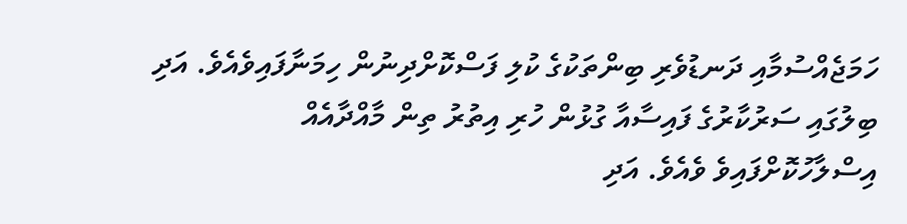ހަމަޖެއްސުމާއި ދަނޑުވެރި ބިންތަކުގެ ކުލި ފަސްކޮށްދިނުން ހިމަނާފައިވެއެވެ. އަދި ބިލުގައި ސަރުކާރުގެ ފައިސާއާ ގުޅުން ހުރި އިތުރު ތިން މާއްދާއެއް އިސްލާހުކޮށްފައިވެ ވެއެވެ. އަދި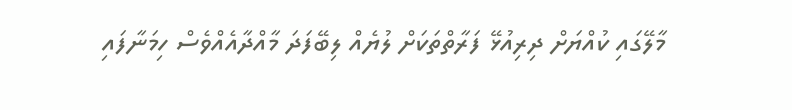މާލޭގައި ކުއްޔަށް ދިރިއުޅޭ ފަރާތްތަކަށް ލުޔެއް ލިބޭފަދަ މާއްދާއެއްވެސް ހިމަނާފައި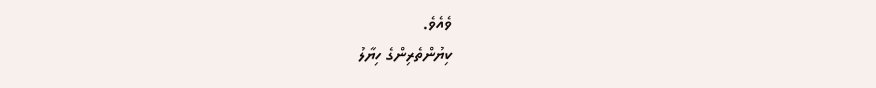ވެއެވެ.
ކިޔުންތެރިންގެ ހިޔާލު